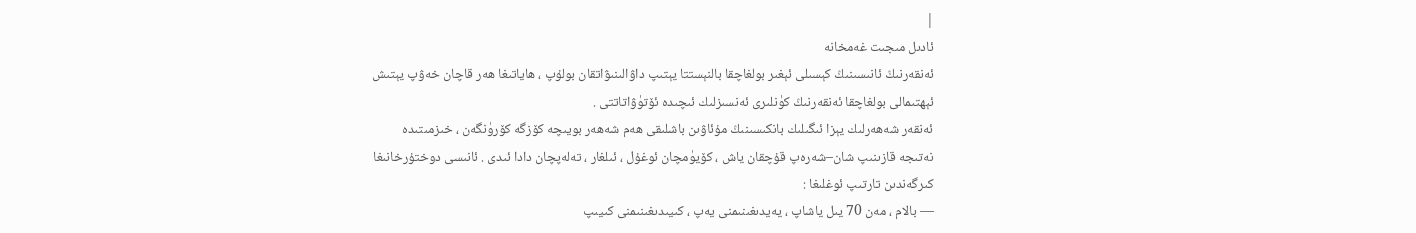|
ئادىل مىجىت غەمخانە
ئەنقەرنىڭ ئانىسىنىڭ كېسىلى ئېغىر بولغاچقا بالنېستتا يېتىپ داۋالىنىۋاتقان بولۇپ ، ھاياتىغا ھەر قاچان خەۋپ يېتىش ئېھتىمالى بولغاچقا ئەنقەرنىڭ كۈنلىرى ئەنسىزلىك ئىچىدە ئۆتۈۋاتاتتى .
ئەنقەر شەھەرلىك يېزا ئىگىلىك بانكىسىنىڭ مۇئاۋىن باشلىقى ھەم شەھەر بويىچە كۆزگە كۆرۈنگەن ، خىزمىتىدە نەتىجە قازىنىپ شان–شەرەپ قۇچقان ياش ، كۆيۈمچان ئوغۇل ، ئىلغار ، تەلەپچان دادا ئىدى . ئانىسى دوختۇرخانىغا كىرگەندىن تارتىپ ئوغلىغا :
— بالام ، مەن 70 يىل ياشاپ ، يەيدىغىنىمنى يەپ ، كىيىدىغىنىمنى كىيىپ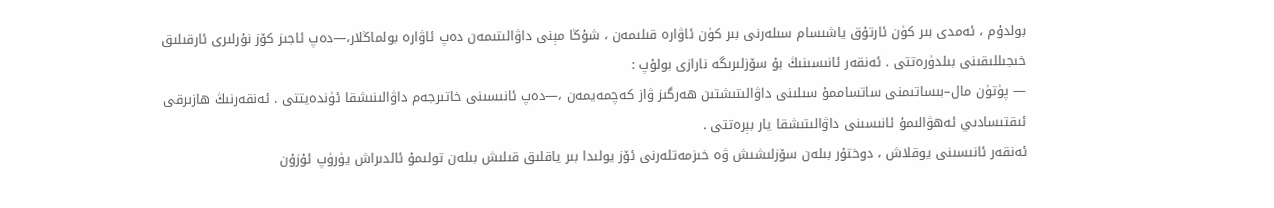بولدۇم ، ئەمدى بىر كۈن ئارتۇق ياشىسام سىلەرنى بىر كۈن ئاۋارە قىلىمەن ، شۇڭا مېنى داۋالىتىمەن دەپ ئاۋارە بولماڭلار،—دەپ ئاجىز كۆز نۇرلىرى ئارقىلىق خىجىللىقىنى بىلدۈرەتتى . ئەنقەر ئانىسىنىڭ بۇ سۆزلىرىگە نارازى بولۇپ :
— پۈتۈن مال–بىساتىمنى ساتساممۇ سىلىنى داۋالىتىشتىن ھەرگىز ۋاز كەچمەيمەن ،—دەپ ئانىسىنى خاتىرجەم داۋالىنىشقا ئۈندەيتتى . ئەنقەرنىڭ ھازىرقى ئىقتىسادىي ئەھۋالىمۇ ئانىسىنى داۋالىتىشقا يار بېرەتتى .
ئەنقەر ئانىسىنى يوقلاش ، دوختۇر بىلەن سۆزلىشىش ۋە خىزمەتلەرنى ئۆز يولىدا بىر ياقلىق قىلىش بىلەن تولىمۇ ئالدىراش يۈرۈپ ئۇزۇن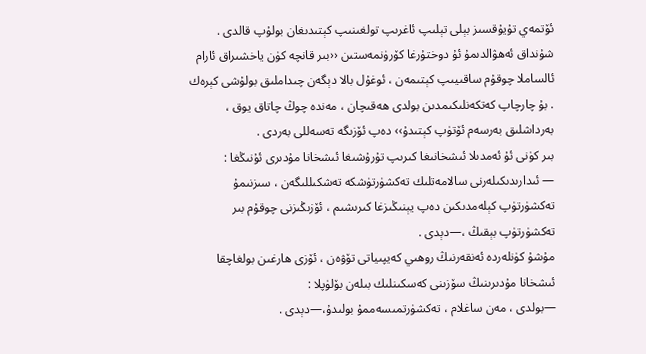ئۆتمەي تۇيۇقسىز بېلى تېلىپ ئاغرىپ تولغىنىپ كېتىدىغان بولۇپ قالدى . شۇنداق ئەھۋالدىمۇ ئۇ دوختۇرغا كۆرۈنمەستىن ‹‹بىر قانچە كۈن ياخشىراق ئارام ئالساملا چوقۇم ساقىيىپ كېتىمەن ، ئوغۇل بالا دېگەن چىداملىق بولۇشى كېرەك . بۇ چارچاپ كەتكەنلىكىمدىن بولدى ھەقىچان ، مەندە چوڭ چاتاق يوق ، بەرداشلىق بەرسەم ئۆتۈپ كېتىدۇ›› دەپ ئۆزىگە تەسەللى بەردى .
بىر كۈنى ئۇ ئەمدىلا ئىشخانىغا كىرىپ تۇرۇشىغا ئىشخانا مۇدىرى ئۇنىڭغا :
— ئىدارىدىكىلەرنى سالامەتلىك تەكشۈرتۈشكە تەشكىللىگەن ، سىزنىمۇ تەكشۈرتۈپ كېلەمدىكىن دەپ يېنىڭىزغا كىرىشىم ، ئۆزىڭىزنى چوقۇم بىر تەكشۈرتۈپ بېقىڭ ،—دېدى .
مۇشۇ كۈنلەردە ئەنقەرنىڭ روھىي كەيپىياتى تۆۋەن ، ئۆزى ھارغىن بولغاچقا ئىشخانا مۇدىرىنىڭ سۆزىنى كەسكىنلىك بىلەن بۆلۈپلا :
—بولدى ، مەن ساغلام ، تەكشۈرتمىسەممۇ بولىدۇ،—دېدى .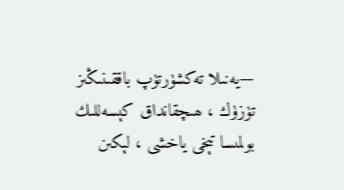—يەنىلا تەكشۈرتۈپ باققىنىڭىز تۈزۈك ، ھىچقانداق كېسەللىك بولمىسا تېخى ياخشى ، لېكىن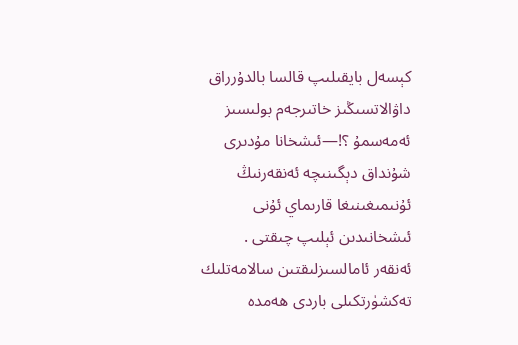كېسەل بايقىلىپ قالسا بالدۇرراق داۋالاتسىڭىز خاتىرجەم بولىسىز ئەمەسمۇ ؟!—ئىشخانا مۇدىرى شۇنداق دېگىنىچە ئەنقەرنىڭ ئۇنىمىغىنىغا قارىماي ئۇنى ئىشخانىدىن ئېلىپ چىقتى .
ئەنقەر ئامالسىزلىقتىن سالامەتلىك تەكشۈرتكىلى باردى ھەمدە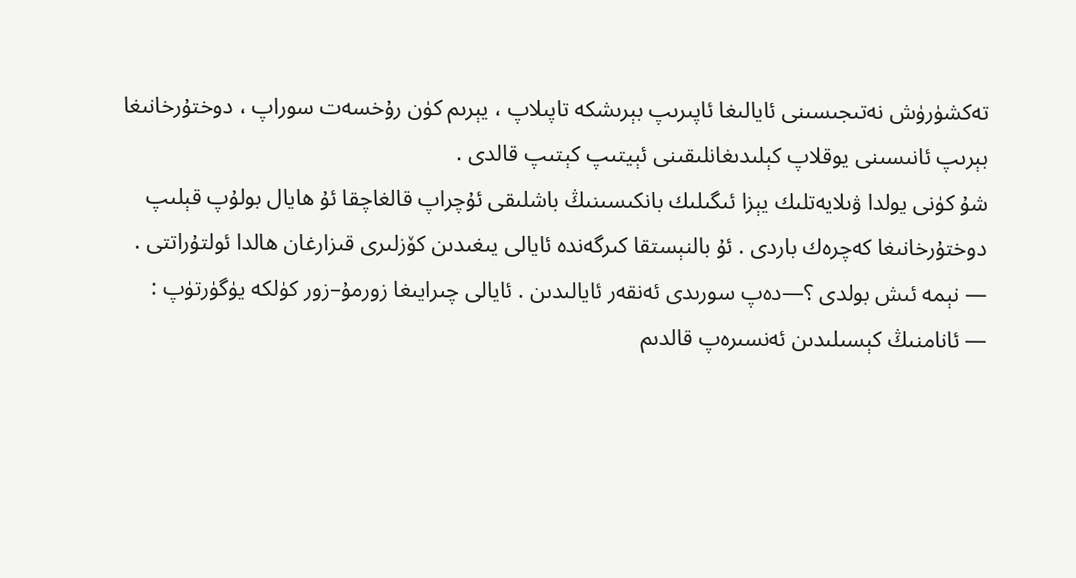تەكشۈرۈش نەتىجىسىنى ئايالىغا ئاپىرىپ بېرىشكە تاپىلاپ ، يېرىم كۈن رۇخسەت سوراپ ، دوختۇرخانىغا بېرىپ ئانىسىنى يوقلاپ كېلىدىغانلىقىنى ئېيتىپ كېتىپ قالدى .
شۇ كۈنى يولدا ۋىلايەتلىك يېزا ئىگىلىك بانكىسىنىڭ باشلىقى ئۇچراپ قالغاچقا ئۇ ھايال بولۇپ قېلىپ دوختۇرخانىغا كەچرەك باردى . ئۇ بالنېستقا كىرگەندە ئايالى يىغىدىن كۆزلىرى قىزارغان ھالدا ئولتۇراتتى .
— نېمە ئىش بولدى ؟—دەپ سورىدى ئەنقەر ئايالىدىن . ئايالى چىرايىغا زورمۇ–زور كۈلكە يۈگۈرتۈپ :
— ئانامنىڭ كېسىلىدىن ئەنسىرەپ قالدىم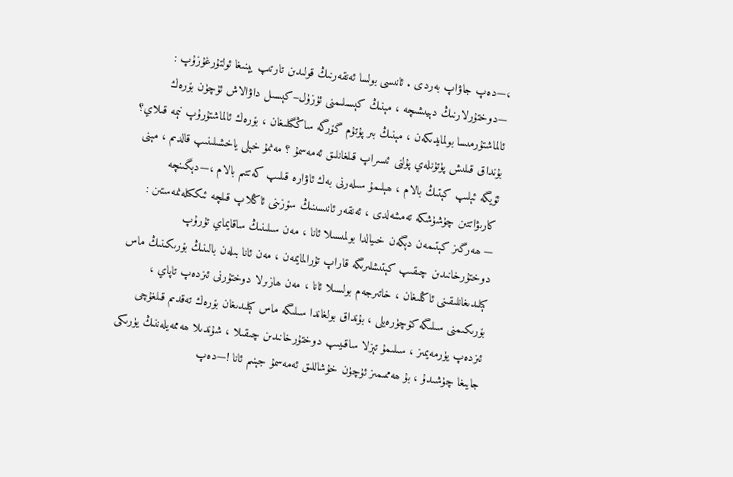،—دەپ جاۋاپ بەردى . ئانىسى بولسا ئەنقەرنىڭ قولىدىن تارتىپ يېنىغا ئولتۇرغۇزۇپ :
—دوختۇرلارنىڭ دېيىشىچە ، مېنىڭ كېسىلىمنى ئۈزۈل–كېسىل داۋالاش ئۈچۈن بۆرەك ئالماشتۇرمىسا بولمايدىكەن ، مېنىڭ بىر پۇتۇم گۆرگە ساڭگىلىغان ، بۆرەك ئالماشتۇرۇپ نېمە قىلاي؟ بۇنداق قىلىش پۈتۈنلەي پۇلنى ئىسراپ قىلغانلىق ئەمەسمۇ ؟ مەنمۇ خېلى ياخشىلىنىپ قالدىم ، مېنى ئۆيگە ئېلىپ كېتىڭ بالام ، ھېلىمۇ سىلەرنى بەك ئاۋارە قىلىپ كەتتىم بالام ،—دېگىنچە كارىۋاتتىن چۈشۈشكە تەمشەلدى ، ئەنقەر ئانىسىنىڭ سۆزىنى ئاڭلاپ قىلچە ئىككىلەنمەستىن :
— ھەرگىز كېتىمەن دېگەن خىيالدا بولمىسىلا ئانا ، مەن سىلىنىڭ ساقايماي تۇرۇپ دوختۇرخانىدىن چىقىپ كېتىشلىرىگە قاراپ تۇرالمايمەن ، مەن ئانا بىلەن بالىنىڭ بۆرىكىنىڭ ماس كېلىدىغانلىقىنى ئاڭلىغان ، خاتىرجەم بولسىلا ئانا ، مەن ھازىرلا دوختۇرنى ئىزدەپ تاپاي ، بۆرىكىمنى سىلىگە كۆچۈرەيلى ، بۇنداق بولغاندا سىلىگە ماس كېلىدىغان بۆرەك تەقدىم قىلغۇچى ئىزدەپ يۈرمەيمىز ، سىلىمۇ تېزلا ساقىيىپ دوختۇرخانىدىن چىقىلا ، شۇندىلا ھەممەيلەننىڭ يۈرىكى جايىغا چۈشىدۇ ، بۇ ھەممىمىز ئۈچۈن خۇشاللىق ئەمەسمۇ جېنىم ئانا !—دەپ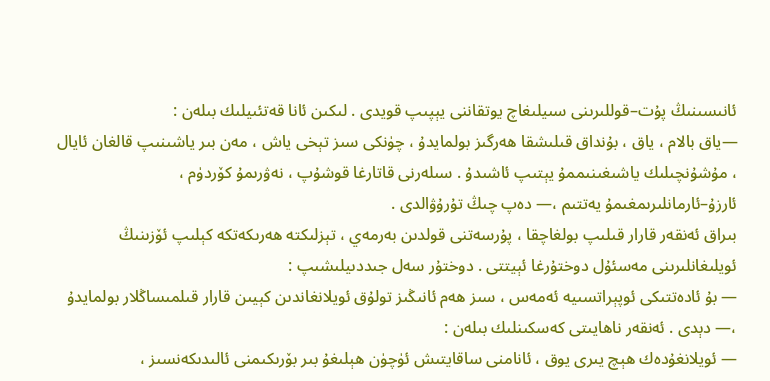ئانىسىنىڭ پۇت–قوللىرىنى سىيلىغاچ يوتقاننى يېپىپ قويدى . لىكىن ئانا قەتئىيلىك بىلەن :
—ياق بالام ، ياق ، بۇنداق قىلىشقا ھەرگىز بولمايدۇ ، چۈنكى سىز تېخى ياش ، مەن بىر ياشىنىپ قالغان ئايال ، مۇشۇنچىلىك ياشىغىنىممۇ يېتىپ ئاشىدۇ . سىلەرنى قاتارغا قوشۇپ ، نەۋرىمۇ كۆردۈم ، ئارزۇ–ئارمانلىرىمغىمۇ يەتتىم ،— دەپ چىڭ تۇرۇۋالدى .
بىراق ئەنقەر قارار قىلىپ بولغاچقا ، پۇرسەتنى قولدىن بەرمەي ، تېزلىكتە ھەرىكەتكە كېلىپ ئۆزىنىڭ ئويلىغانلىرىنى مەسئۇل دوختۇرغا ئېيتتى . دوختۇر سەل جىددىيلىشىپ :
— بۇ ئادەتتىكى ئوپېراتسىيە ئەمەس ، سىز ھەم ئانىڭىز تولۇق ئويلانغاندىن كېيىن قارار قىلمىساڭلار بولمايدۇ ،— دېدى . ئەنقەر ناھايىتى كەسكىنلىك بىلەن :
— ئويلانغۇدەك ھېچ يىرى يوق ، ئانامنى ساقايتىش ئۈچۈن ھېلىغۇ بىر بۆرىكىمنى ئالىدىكەنسىز ،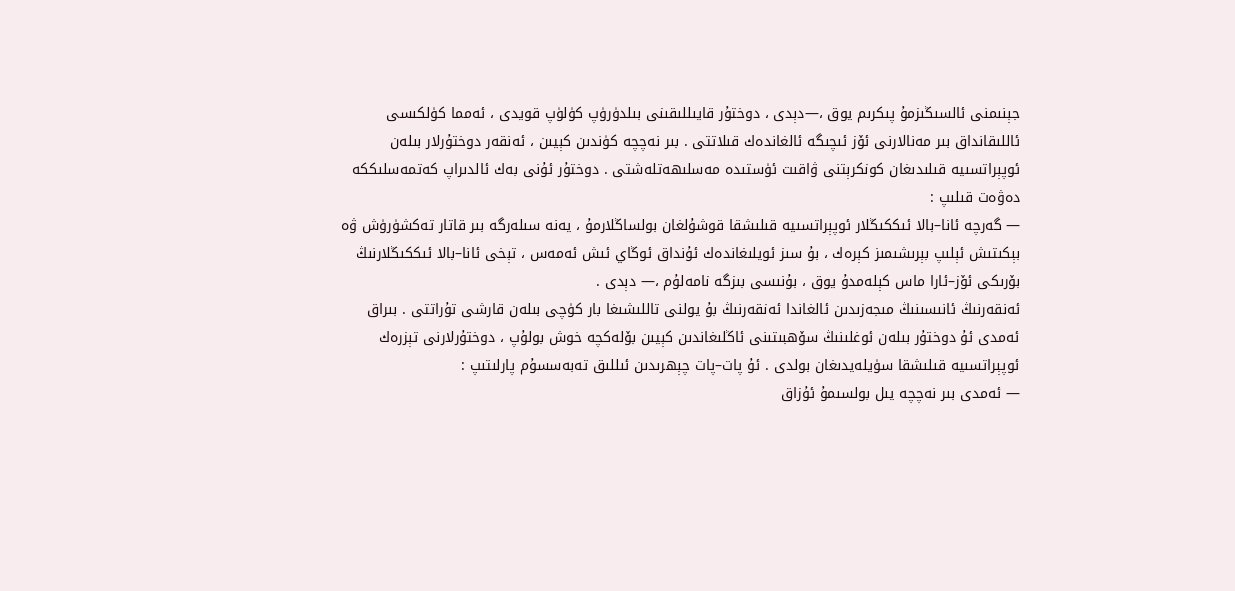جېنىمنى ئالسىڭىزمۇ پىكرىم يوق ،—دېدى ، دوختۇر قايىللىقىنى بىلدۈرۈپ كۈلۈپ قويدى ، ئەمما كۈلكىسى ئاللىقانداق بىر مەنالارنى ئۆز ئىچىگە ئالغاندەك قىلاتتى . بىر نەچچە كۈندىن كېيىن ، ئەنقەر دوختۇرلار بىلەن ئوپېراتسىيە قىلىدىغان كونكرېتنى ۋاقىت ئۈستىدە مەسلىھەتلەشتى . دوختۇر ئۇنى بەك ئالدىراپ كەتمەسلىككە دەۋەت قىلىپ :
— گەرچە ئانا–بالا ئىككىڭلار ئوپېراتسىيە قىلىشقا قوشۇلغان بولساڭلارمۇ ، يەنە سىلەرگە بىر قاتار تەكشۈرۈش ۋە بېكىتىش ئېلىپ بېرىشىمىز كېرەك ، بۇ سىز ئويلىغاندەك ئۇنداق ئوڭاي ئىش ئەمەس ، تېخى ئانا–بالا ئىككىڭلارنىڭ بۆرىكى ئۆز–ئارا ماس كېلەمدۇ يوق ، بۇنىسى بىزگە نامەلۇم ،— دېدى .
ئەنقەرنىڭ ئانىسىنىڭ مىجەزىدىن ئالغاندا ئەنقەرنىڭ بۇ يولنى تاللىشىغا بار كۈچى بىلەن قارشى تۇراتتى . بىراق ئەمدى ئۇ دوختۇر بىلەن ئوغلىنىڭ سۆھبىتىنى ئاڭلىغاندىن كېيىن بۆلەكچە خوش بولۇپ ، دوختۇرلارنى تېزرەك ئوپېراتسىيە قىلىشقا سۈيلەيدىغان بولدى . ئۇ پات–پات چېھرىدىن ئىللىق تەبەسسۇم پارلىتىپ :
— ئەمدى بىر نەچچە يىل بولسىمۇ ئۇزاق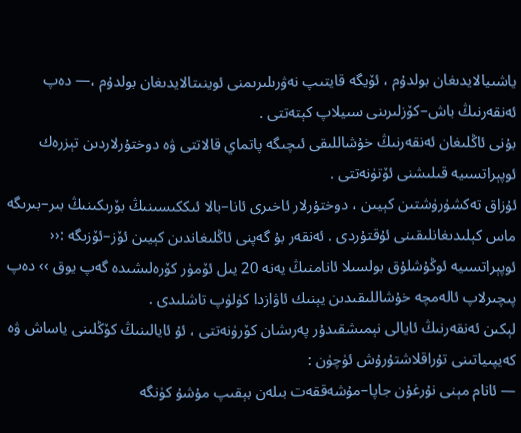ياشىيالايدىغان بولدۇم ، ئۆيگە قايتىپ نەۋرىلىرىمنى ئوينىتالايدىغان بولدۇم ،— دەپ ئەنقەرنىڭ باش–كۆزلىرىنى سىيلاپ كېتەتتى .
بۇنى ئاڭلىغان ئەنقەرنىڭ خۇشاللىقى ئىچىگە پاتماي قالاتتى ۋە دوختۇرلاردىن تېزرەك ئوپېراتسىيە قىلىشنى ئۆتۈنەتتى .
ئۇزاق تەكشۈرۈشتىن كېيىن ، دوختۇرلار ئاخىرى ئانا–بالا ئىككىسىنىڭ بۆرىكىنىڭ بىر–بىرىگە ماس كېلىدىغانلىقىنى ئۇقتۇردى . ئەنقەر بۇ گەپنى ئاڭلىغاندىن كېيىن ئۆز–ئۆزىگە :‹‹ ئوپېراتسىيە ئوڭۇشلۇق بولسىلا ئانامنىڭ يەنە 20 يىل ئۆمۈر كۆرەلىشىدە گەپ يوق ›› دەپ پىچىرلاپ ئالەمچە خۇشاللىقىدىن يېنىك ئاۋازدا كۈلۈپ تاشلىدى .
لېكىن ئەنقەرنىڭ ئايالى نېمىشقىدۇر پەرىشان كۆرۈنەتتى ، ئۇ ئايالىنىڭ كۆڭلىنى ياساش ۋە كەيپىياتىنى تۇراقلاشتۇرۇش ئۈچۈن :
— ئانام مېنى نۇرغۇن جاپا–مۇشەققەت بىلەن بېقىپ مۇشۇ كۈنگە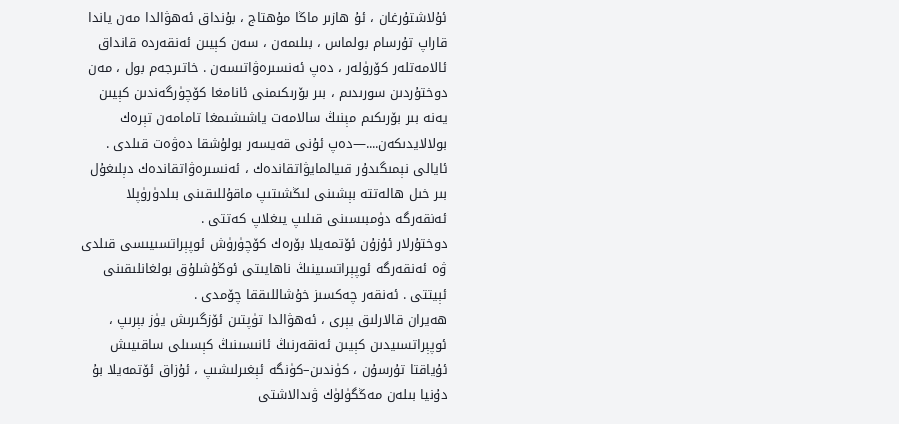ئۇلاشتۇرغان ، ئۇ ھازىر ماڭا مۇھتاج ، بۇنداق ئەھۋالدا مەن ياندا قاراپ تۇرسام بولماس ، بىلىمەن ، سەن كېيىن ئەنقەردە قانداق ئالامەتلەر كۆرۈلەر ، دەپ ئەنسىرەۋاتىسەن . خاتىرجەم بول ، مەن دوختۇردىن سورىدىم ، بىر بۆرىكىمنى ئانامغا كۆچۈرگەندىن كېيىن يەنە بىر بۆرىكىم مېنىڭ سالامەت ياشىشىمغا تامامەن تېرەك بولالايدىكەن....—دەپ ئۇنى قەيسەر بولۇشقا دەۋەت قىلدى .
ئايالى نېمىگىدۇر قىيالمايۋاتقاندەك ، ئەنسىرەۋاتقاندەك دېلىغۇل بىر خىل ھالەتتە بېشىنى لىڭشىتىپ ماقۇللىقىنى بىلدۈرۈپلا ئەنقەرگە دۈمبىسىنى قىلىپ يىغلاپ كەتتى .
دوختۇرلار ئۇزۇن ئۆتمەيلا بۆرەك كۆچۈرۈش ئوپېراتسىيىسى قىلدى ۋە ئەنقەرگە ئوپېراتسىينىڭ ناھايىتى ئوڭۇشلۇق بولغانلىقىنى ئېيتتى . ئەنقەر چەكسىز خۇشاللىققا چۆمدى .
ھەيران قالارلىق يېرى ، ئەھۋالدا تۈپتىن ئۆزگىرىش يۈز بېرىپ ، ئوپېراتسىيدىن كېيىن ئەنقەرنىڭ ئانىسىنىڭ كېسىلى ساقىيىش ئۇياقتا تۇرسۇن ، كۈندىن–كۈنگە ئېغىرلىشىپ ، ئۇزاق ئۆتمەيلا بۇ دۇنيا بىلەن مەڭگۈلۈك ۋىدالاشتى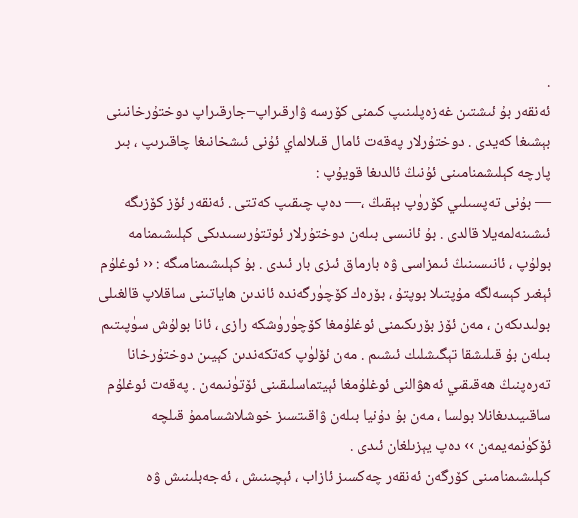.
ئەنقەر بۇ ئىشتىن غەزەپلىنىپ كىمنى كۆرسە ۋارقىراپ–جارقىراپ دوختۇرخانىنى بېشىغا كەيدى . دوختۇرلار پەقەت ئامال قىلالماي ئۇنى ئىشخانىغا چاقىرىپ ، بىر پارچە كېلىشمنامىنى ئۇنىڭ ئالدىغا قويۇپ :
— بۇنى تەپسىلىي كۆرۈپ بېقىڭ ،— دەپ چىقىپ كەتتى . ئەنقەر ئۆز كۆزىگە ئىشىنەلمەيلا قالدى . بۇ ئانىسى بىلەن دوختۇرلار ئوتتۇرىسىدىكى كېلىشىمنامە بولۇپ ، ئانىسىنىڭ ئىمزاسى ۋە بارماق ئىزى بار ئىدى . بۇ كېلىشىمنامىگە : ‹‹ ئوغلۇم ئېغىر كېسەلگە مۇپتىلا بوپتۇ ، بۆرەك كۆچۈرگەندە ئاندىن ھاياتىنى ساقلاپ قالغىلى بولىدىكەن ، مەن ئۆز بۆرىكىمنى ئوغلۇمغا كۆچۈرۈشكە رازى ، ئانا بولۇش سۈپىتىم بىلەن بۇ قىلىشقا تېگىشلىك ئىشىم . مەن ئۆلۈپ كەتكەندىن كېيىن دوختۇرخانا تەرەپنىڭ ھەقىقىي ئەھۋالنى ئوغلۇمغا ئېيتماسلىقىنى ئۆتۈنىمەن . پەقەت ئوغلۇم ساقىيىدىغانلا بولسا ، مەن بۇ دۇنيا بىلەن ۋاقىتسىز خوشلاشساممۇ قىلچە ئۆكۈنمەيمەن ›› دەپ يېزىلغان ئىدى .
كېلىشىمنامىنى كۆرگەن ئەنقەر چەكسىز ئازاب ، ئېچىنىش ، ئەجەبلىنىش ۋە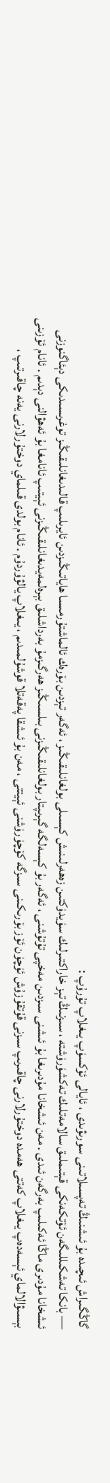گاڭگىراش ئىچىدە بۇ ئىشنىڭ تەپسىلاتىنى سورىۋىدى ، ئايالى ئۆكسۈپ يىغلاپ تۇرۇپ :
— بانكا تەشكىللىگەن ئۆتكەنكى قېتىملىق سالامەتلىك تەكشۈرۈشتە ، سىزنىڭ تېز خاراكتىرلىك سۈيدۈكتىن زەھەرلىنىش كېسىلى بولغانلىقىڭىز ، ئەگەر تېزدىن بۆرەك ئالماشتۇرمىسا ھاياتىڭىزدىن ئايرىلىپ قالىدىغانلىقىڭىز توغرىسىدىكى دېئاگنوزنى ئىشخانا مۇدىرى ماڭا ئەكىلىپ بەرگەن ئىدى . مەن ئىشخانا مۇدىرىغا بۇ ئىشنى سىزدىن مەخپى تۇتۇشنى ، ئەگەر بۇ كېسەلگە گېرىپتار بولغانلىقىڭىزنى بىلسىڭىز ھەرگىزمۇ بەرداشلىق بېرەلمەيدىغانلىقىڭىزنى ئېيتىپ ئانامغا بۇ ئەھۋالنى دېدىم . ئانام ئۆزىنى بېسىۋالالماي ئېسەدەپ يىغلاپ كەتتى ھەمدە دوختۇرلارنى چاقىرىپ سىزنى قۇتقۇزۇش ئۈچۈن ئۆز بۆرىكىنى سىزگە كۆچۈرۈشنى ئېيتتى ، مەن بۇ ئىشقا پەقەتلا قوشۇلمىدىم ، يىغلاپ يالۋۇردۇم . ئانام بولدى قىلماي دوختۇرلارنى يەنە چاقىرتىپ ،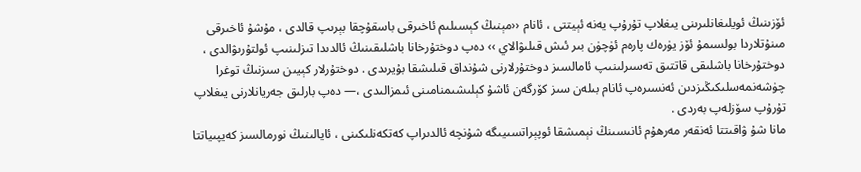ئۆزىنىڭ ئويلىغانلىرىنى يىغلاپ تۇرۇپ يەنە ئېيتتى ، ئانام ‹‹مېنىڭ كېسىلىم ئاخىرقى باسقۇچقا بېرىپ قالدى ، مۇشۇ ئاخىرقى مىنۇتلاردا بولسىمۇ ئۆز يۈرەك پارەم ئۈچۈن بىر ئىش قىلىۋالاي ›› دەپ دوختۇرخانا باشلىقىنىڭ ئالدىدا تىزلىنىپ ئولتۇرىۋالدى ، دوختۇرخانا باشلىقى قاتتىق تەسىرلىنىپ ئامالسىز دوختۇرلارنى شۇنداق قىلىشقا بۇيرىدى . دوختۇرلار كېيىن سىزنىڭ توغرا چۈشەنمەسلىكىڭىزدىن ئەنسىرەپ ئانام بىلەن سىز كۆرگەن ئاشۇ كېلىشىمنامىنى ئىمزالىدى ،— دەپ بارلىق جەريانلارنى يىغلاپ تۇرۇپ سۆزلەپ بەردى .
مانا شۇ ۋاقىتتا ئەنقەر مەرھۇم ئانىسىنڭ نېمىشقا ئوپېراتسىيىگە شۇنچە ئالدىراپ كەتكەنلىكىنى ، ئايالىنىڭ نورمالسىز كەيپىياتتا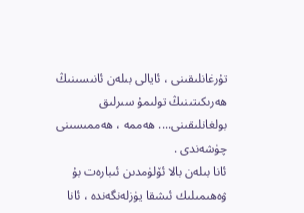تۇرغانلىقىنى ، ئايالى بىلەن ئانىسىنىڭ ھەرىكىتىنىڭ تولىمۇ سىرلىق بولغانلىقىنى.... ھەممە ، ھەممىسىنى چۈشەندى .
ئانا بىلەن بالا ئۆلۈمدىن ئىبارەت بۇ ۋەھىمىلىك ئىشقا يۈزلەنگەندە ، ئانا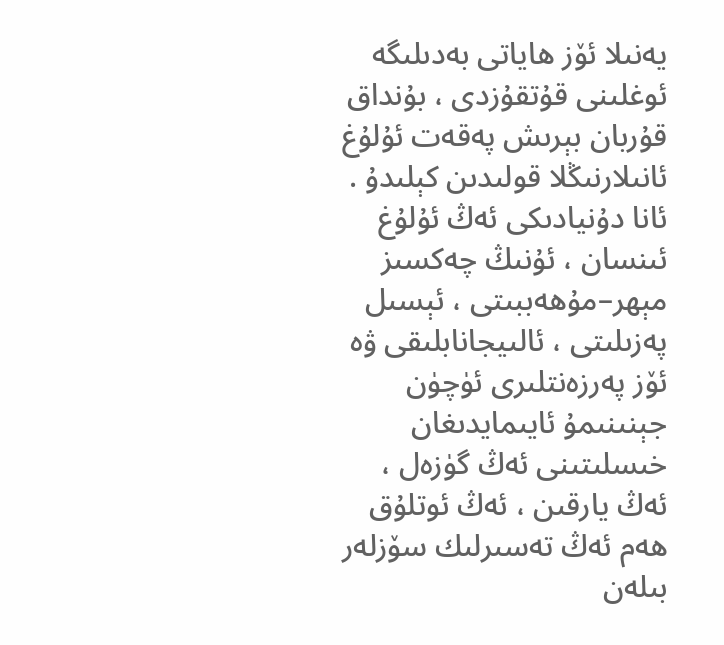يەنىلا ئۆز ھاياتى بەدىلىگە ئوغلىنى قۇتقۇزدى ، بۇنداق قۇربان بېرىش پەقەت ئۇلۇغ ئانىلارنىڭلا قولىدىن كېلىدۇ .
ئانا دۇنيادىكى ئەڭ ئۇلۇغ ئىنسان ، ئۇنىڭ چەكسىز مېھر–مۇھەببىتى ، ئېسىل پەزىلىتى ، ئالىيجانابلىقى ۋە ئۆز پەرزەنتلىرى ئۈچۈن جېنىنىمۇ ئايىمايدىغان خىسلىتىنى ئەڭ گۈزەل ، ئەڭ يارقىن ، ئەڭ ئوتلۇق ھەم ئەڭ تەسىرلىك سۆزلەر بىلەن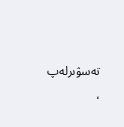تەسۋىرلەپ ،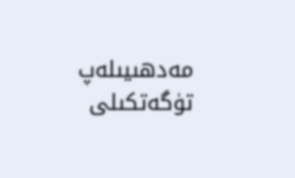مەدھىيىلەپ تۈگەتكىلى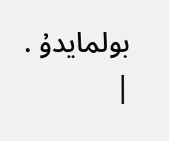بولمايدۇ .
|